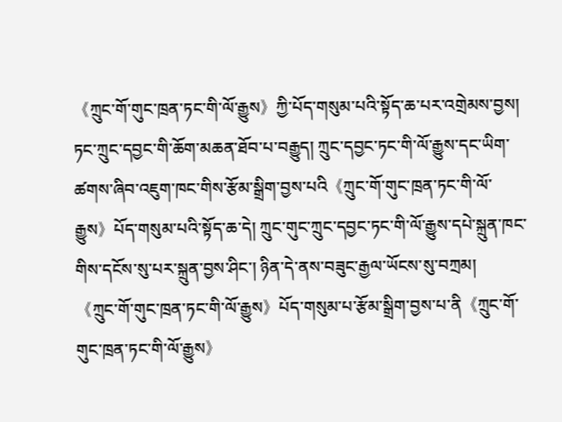《ཀྲུང་གོ་གུང་ཁྲན་ཏང་གི་ལོ་རྒྱུས》ཀྱི་པོད་གསུམ་པའི་སྟོད་ཆ་པར་འགྲེམས་བྱས།
ཏང་ཀྲུང་དབྱང་གི་ཆོག་མཆན་ཐོབ་པ་བརྒྱུད། ཀྲུང་དབྱང་ཏང་གི་ལོ་རྒྱུས་དང་ཡིག་ཚགས་ཞིབ་འཇུག་ཁང་གིས་རྩོམ་སྒྲིག་བྱས་པའི《ཀྲུང་གོ་གུང་ཁྲན་ཏང་གི་ལོ་རྒྱུས》པོད་གསུམ་པའི་སྟོད་ཆ་དེ། ཀྲུང་གུང་ཀྲུང་དབྱང་ཏང་གི་ལོ་རྒྱུས་དཔེ་སྐྲུན་ཁང་གིས་དངོས་སུ་པར་སྐྲུན་བྱས་ཤིང་། ཉིན་དེ་ནས་བཟུང་རྒྱལ་ཡོངས་སུ་བཀྲམ།
《ཀྲུང་གོ་གུང་ཁྲན་ཏང་གི་ལོ་རྒྱུས》པོད་གསུམ་པ་རྩོམ་སྒྲིག་བྱས་པ་ནི《ཀྲུང་གོ་གུང་ཁྲན་ཏང་གི་ལོ་རྒྱུས》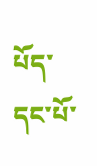པོད་དང་པོ་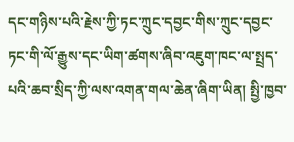དང་གཉིས་པའི་རྗེས་ཀྱི་ཏང་ཀྲུང་དབྱང་གིས་ཀྲུང་དབྱང་ཏང་གི་ལོ་རྒྱུས་དང་ཡིག་ཚགས་ཞིབ་འཇུག་ཁང་ལ་སྤྲད་པའི་ཆབ་སྲིད་ཀྱི་ལས་འགན་གལ་ཆེན་ཞིག་ཡིན། སྤྱི་ཁྱབ་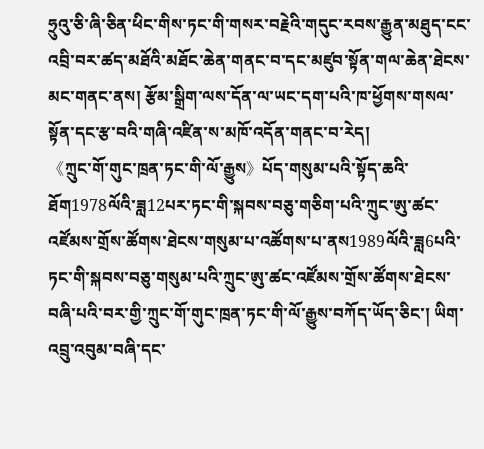ཧྲུའུ་ཅི་ཞི་ཅིན་ཕིང་གིས་ཏང་གི་གསར་བརྗེའི་གདུང་རབས་རྒྱུན་མཐུད་ངང་འབྲི་བར་ཚད་མཐོའི་མཐོང་ཆེན་གནང་བ་དང་མཛུབ་སྟོན་གལ་ཆེན་ཐེངས་མང་གནང་ནས། རྩོམ་སྒྲིག་ལས་དོན་ལ་ཡང་དག་པའི་ཁ་ཕྱོགས་གསལ་སྟོན་དང་རྩ་བའི་གཞི་འཛིན་ས་མཁོ་འདོན་གནང་བ་རེད།
《ཀྲུང་གོ་གུང་ཁྲན་ཏང་གི་ལོ་རྒྱུས》པོད་གསུམ་པའི་སྟོད་ཆའི་ཐོག1978ལོའི་ཟླ12པར་ཏང་གི་སྐབས་བཅུ་གཅིག་པའི་ཀྲུང་ཨུ་ཚང་འཛོམས་གྲོས་ཚོགས་ཐེངས་གསུམ་པ་འཚོགས་པ་ནས1989ལོའི་ཟླ6པའི་ཏང་གི་སྐབས་བཅུ་གསུམ་པའི་ཀྲུང་ཨུ་ཚང་འཛོམས་གྲོས་ཚོགས་ཐེངས་བཞི་པའི་བར་གྱི་ཀྲུང་གོ་གུང་ཁྲན་ཏང་གི་ལོ་རྒྱུས་བཀོད་ཡོད་ཅིང་། ཡིག་འབྲུ་འབུམ་བཞི་དང་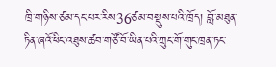ཁྲི་གཉིས་ཙམ་དང་པར་རིས36ཙམ་བསྡུས་པའི་ཁྲོད། བློ་མཐུན་ཏིན་ཞའོ་ཕིང་འཐུས་ཚབ་གཙོ་བོ་ཡིན་པའི་ཀྲུང་གོ་གུང་ཁྲན་ཏང་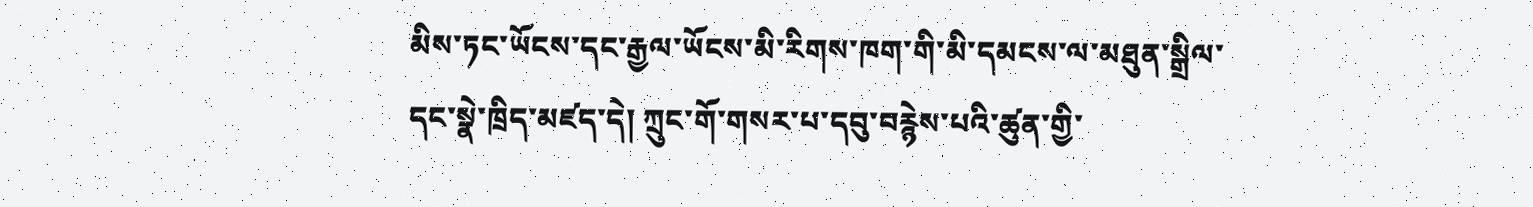མིས་ཏང་ཡོངས་དང་རྒྱལ་ཡོངས་མི་རིགས་ཁག་གི་མི་དམངས་ལ་མཐུན་སྒྲིལ་དང་སྣེ་ཁྲིད་མཛད་དེ། ཀྲུང་གོ་གསར་པ་དབུ་བརྙེས་པའི་ཚུན་གྱི་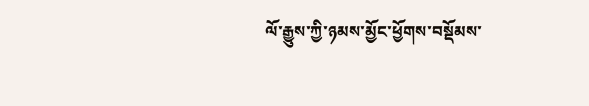ལོ་རྒྱུས་ཀྱི་ཉམས་མྱོང་ཕྱོགས་བསྡོམས་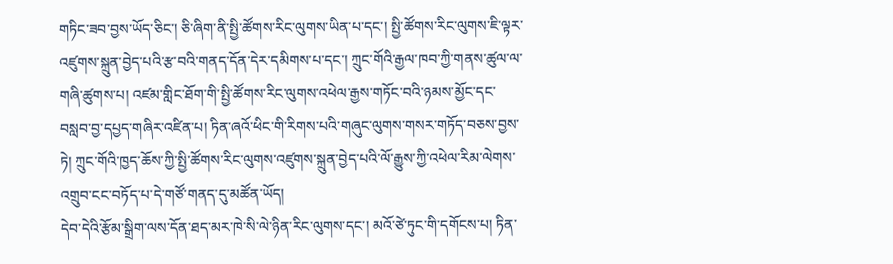གཏིང་ཟབ་བྱས་ཡོད་ཅིང་། ཅི་ཞིག་ནི་སྤྱི་ཚོགས་རིང་ལུགས་ཡིན་པ་དང་། སྤྱི་ཚོགས་རིང་ལུགས་ཇི་ལྟར་འཛུགས་སྐྲུན་བྱེད་པའི་རྩ་བའི་གནད་དོན་དེར་དམིགས་པ་དང་། ཀྲུང་གོའི་རྒྱལ་ཁབ་ཀྱི་གནས་ཚུལ་ལ་གཞི་ཚུགས་པ། འཛམ་གླིང་ཐོག་གི་སྤྱི་ཚོགས་རིང་ལུགས་འཕེལ་རྒྱས་གཏོང་བའི་ཉམས་མྱོང་དང་བསླབ་བྱ་དཔྱད་གཞིར་འཛིན་པ། ཏིན་ཞའོ་ཕིང་གི་རིགས་པའི་གཞུང་ལུགས་གསར་གཏོད་བཅས་བྱས་ཏེ། ཀྲུང་གོའི་ཁྱད་ཆོས་ཀྱི་སྤྱི་ཚོགས་རིང་ལུགས་འཛུགས་སྐྲུན་བྱེད་པའི་ལོ་རྒྱུས་ཀྱི་འཕེལ་རིམ་ལེགས་འགྲུབ་ངང་བཏོད་པ་དེ་གཙོ་གནད་དུ་མཚོན་ཡོད།
དེབ་དེའི་རྩོམ་སྒྲིག་ལས་དོན་ཐད་མར་ཁེ་སི་ལེ་ཉིན་རིང་ལུགས་དང་། མའོ་ཙེ་ཏུང་གི་དགོངས་པ། ཏིན་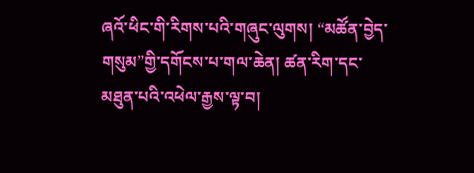ཞའོ་ཕིང་གི་རིགས་པའི་གཞུང་ལུགས། “མཚོན་བྱེད་གསུམ”གྱི་དགོངས་པ་གལ་ཆེན། ཚན་རིག་དང་མཐུན་པའི་འཕེལ་རྒྱས་ལྟ་བ།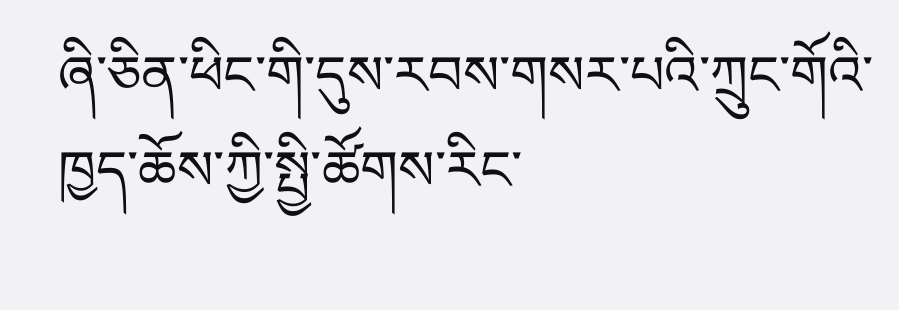ཞི་ཅིན་ཕིང་གི་དུས་རབས་གསར་པའི་ཀྲུང་གོའི་ཁྱད་ཆོས་ཀྱི་སྤྱི་ཚོགས་རིང་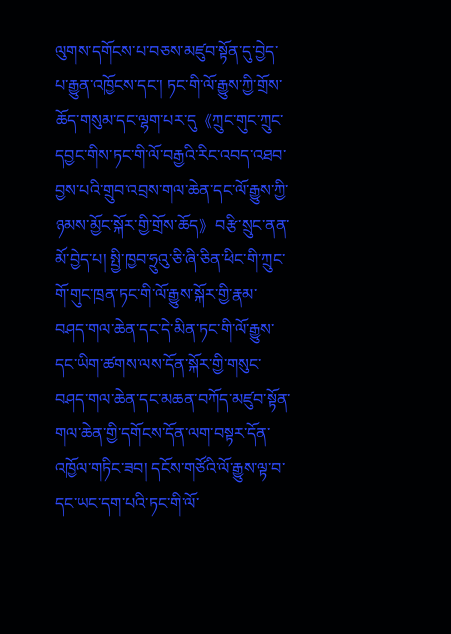ལུགས་དགོངས་པ་བཅས་མཛུབ་སྟོན་དུ་བྱེད་པ་རྒྱུན་འཁྱོངས་དང་། ཏང་གི་ལོ་རྒྱུས་ཀྱི་གྲོས་ཆོད་གསུམ་དང་ལྷག་པར་དུ《ཀྲུང་གུང་ཀྲུང་དབྱང་གིས་ཏང་གི་ལོ་བརྒྱའི་རིང་འབད་འཐབ་བྱས་པའི་གྲུབ་འབྲས་གལ་ཆེན་དང་ལོ་རྒྱུས་ཀྱི་ཉམས་མྱོང་སྐོར་གྱི་གྲོས་ཆོད》བརྩི་སྲུང་ནན་མོ་བྱེད་པ། སྤྱི་ཁྱབ་ཧྲུའུ་ཅི་ཞི་ཅིན་ཕིང་གི་ཀྲུང་གོ་གུང་ཁྲན་ཏང་གི་ལོ་རྒྱུས་སྐོར་གྱི་རྣམ་བཤད་གལ་ཆེན་དང་དེ་མིན་ཏང་གི་ལོ་རྒྱུས་དང་ཡིག་ཚགས་ལས་དོན་སྐོར་གྱི་གསུང་བཤད་གལ་ཆེན་དང་མཆན་བཀོད་མཛུབ་སྟོན་གལ་ཆེན་གྱི་དགོངས་དོན་ལག་བསྟར་དོན་འཁྱོལ་གཏིང་ཟབ། དངོས་གཙོའི་ལོ་རྒྱུས་ལྟ་བ་དང་ཡང་དག་པའི་ཏང་གི་ལོ་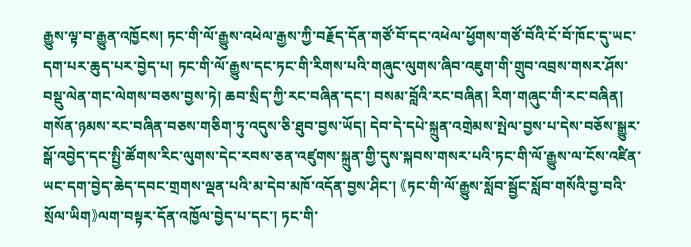རྒྱུས་ལྟ་བ་རྒྱུན་འཁྱོངས། ཏང་གི་ལོ་རྒྱུས་འཕེལ་རྒྱས་ཀྱི་བརྗོད་དོན་གཙོ་བོ་དང་འཕེལ་ཕྱོགས་གཙོ་བོའི་ངོ་བོ་ཁོང་དུ་ཡང་དག་པར་ཆུད་པར་བྱེད་པ། ཏང་གི་ལོ་རྒྱུས་དང་ཏང་གི་རིགས་པའི་གཞུང་ལུགས་ཞིབ་འཇུག་གི་གྲུབ་འབྲས་གསར་ཤོས་བསྡུ་ལེན་གང་ལེགས་བཅས་བྱས་ཏེ། ཆབ་སྲིད་ཀྱི་རང་བཞིན་དང་། བསམ་བློའི་རང་བཞིན། རིག་གཞུང་གི་རང་བཞིན། གསོན་ཉམས་རང་བཞིན་བཅས་གཅིག་ཏུ་འདུས་ཅི་ཐུབ་བྱས་ཡོད། དེབ་དེ་དཔེ་སྐྲུན་འགྲེམས་སྤེལ་བྱས་པ་དེས་བཅོས་སྒྱུར་སྒོ་འབྱེད་དང་སྤྱི་ཚོགས་རིང་ལུགས་དེང་རབས་ཅན་འཛུགས་སྐྲུན་གྱི་དུས་སྐབས་གསར་པའི་ཏང་གི་ལོ་རྒྱུས་ལ་ངོས་འཛིན་ཡང་དག་བྱེད་ཆེད་དབང་གྲགས་ལྡན་པའི་མ་དེབ་མཁོ་འདོན་བྱས་ཤིང་། 《ཏང་གི་ལོ་རྒྱུས་སློབ་སྦྱོང་སློབ་གསོའི་བྱ་བའི་སྲོལ་ཡིག》ལག་བསྟར་དོན་འཁྱོལ་བྱེད་པ་དང་། ཏང་གི་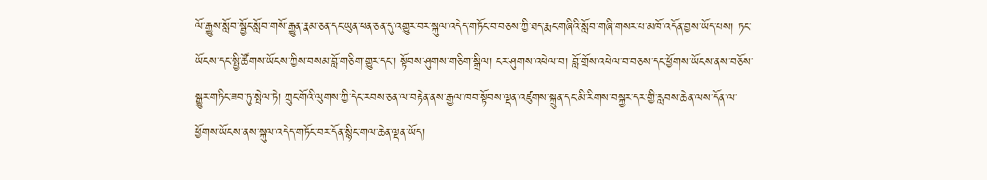ལོ་རྒྱུས་སློབ་སྦྱོང་སློབ་གསོ་རྒྱུན་རྣམ་ཅན་དང་ཡུན་ཕན་ཅན་དུ་འགྱུར་བར་སྐུལ་འདེད་གཏོང་བ་བཅས་ཀྱི་ཐད་རྨང་གཞིའི་སློབ་གཞི་གསར་པ་མཁོ་འདོན་བྱས་ཡོད་པས། ཏང་ཡོངས་དང་སྤྱི་ཚོགས་ཡོངས་ཀྱིས་བསམ་བློ་གཅིག་གྱུར་དང་། སྟོབས་ཤུགས་གཅིག་སྒྲིལ། ངར་ཤུགས་འཕེལ་བ། བློ་གྲོས་འཕེལ་བ་བཅས་དང་ཕྱོགས་ཡོངས་ནས་བཅོས་སྒྱུར་གཏིང་ཟབ་ཏུ་སྤེལ་ཏེ། ཀྲུང་གོའི་ལུགས་ཀྱི་དེང་རབས་ཅན་ལ་བརྟེན་ནས་རྒྱལ་ཁབ་སྟོབས་ལྡན་འཛུགས་སྐྲུན་དང་མི་རིགས་བསྐྱར་དར་གྱི་རླབས་ཆེན་ལས་དོན་ལ་ཕྱོགས་ཡོངས་ནས་སྐུལ་འདེད་གཏོང་བར་དོན་སྙིང་གལ་ཆེན་ལྡན་ཡོད།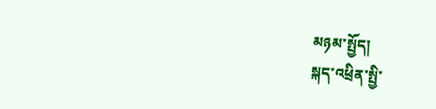མཉམ་སྤྱོད།
སྐད་འཕྲིན་སྤྱི་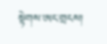སྟེགས་ཨང་གྲངས།